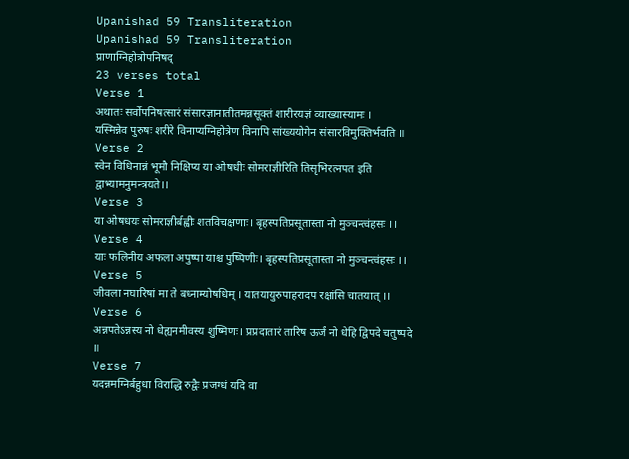Upanishad 59 Transliteration
Upanishad 59 Transliteration
प्राणाग्निहोत्रोपनिषद्
23 verses total
Verse 1
अथातः सर्वोपनिषत्सारं संसारज्ञानातीतमन्नसूक्तं शारीरयज्ञं व्याख्यास्यामः ।
यस्मिन्नेव पुरुषः शरीरे विनाप्यग्निहोत्रेण विनापि सांख्ययोगेन संसारविमुक्तिर्भवति ॥
Verse 2
स्वेन विधिनान्नं भूमौ निक्षिप्य या ओषधीः सोमराज्ञीरिति तिसृभिरत्नपत इति द्वाभ्यामनुमन्त्रयते।।
Verse 3
या ओषधयः सोमराज्ञीर्बह्वीः शतविचक्षणाः। बृहस्पतिप्रसूतास्ता नो मुञ्चन्त्वंहसः ।।
Verse 4
याः फलिनीय अफला अपुष्पा याश्च पुष्पिणीः। बृहस्पतिप्रसूतास्ता नो मुञ्चन्त्वंहसः ।।
Verse 5
जीवला नघारिषां मा ते बध्नाम्योषधिम् । यातयायुरुपाहरादप रक्षांसि चातयात् ।।
Verse 6
अन्नपतेऽन्नस्य नो धेह्यनमीवस्य शुष्मिणः। प्रप्रदातारं तारिष ऊर्जं नो धेहि द्विपदे चतुष्पदे ॥
Verse 7
यदन्नमग्निर्बहुधा विराद्धि रुद्वैः प्रजग्धं यदि वा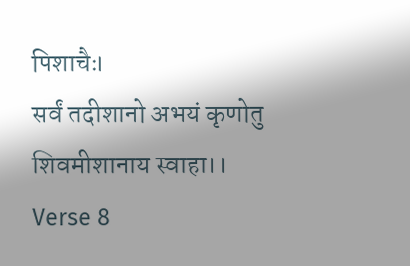पिशाचैः।
सर्वं तदीशानो अभयं कृणोतु शिवमीशानाय स्वाहा।।
Verse 8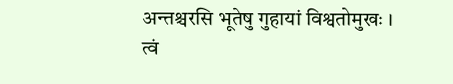अन्तश्चरसि भूतेषु गुहायां विश्वतोमुखः ।
त्वं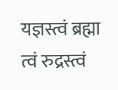यज्ञस्त्वं ब्रह्मा त्वं रुद्रस्त्वं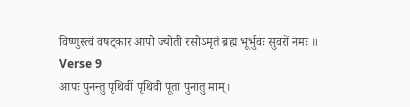विष्णुस्त्वं वषट्कार आपो ज्योती रसोऽमृतं ब्रह्म भूर्भुवः सुवरों नमः ॥
Verse 9
आपः पुनन्तु पृथिवीं पृथिवी पूता पुनातु माम्।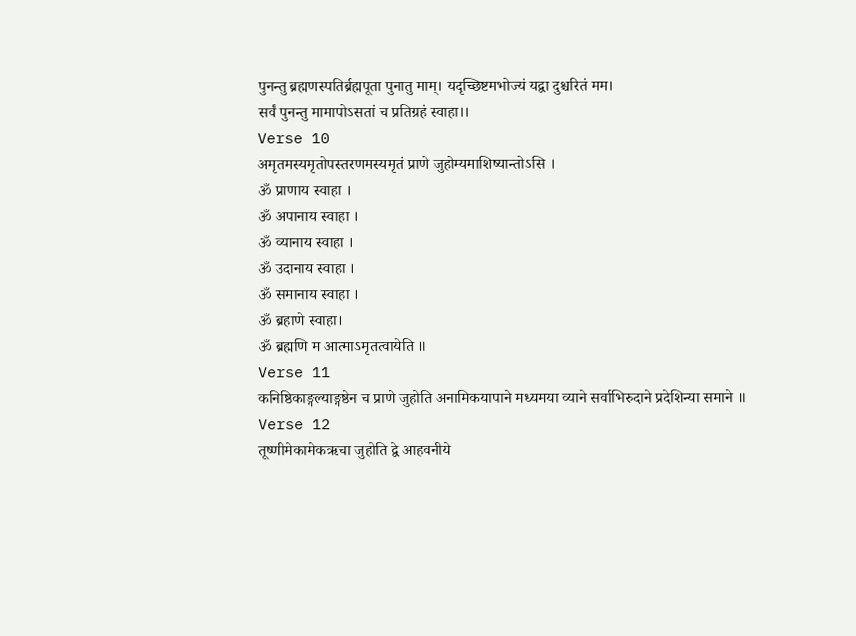पुनन्तु ब्रह्मणस्पतिर्ब्रह्मपूता पुनातु माम्। यदृच्छिष्टमभोज्यं यद्वा दुश्चरितं मम।
सर्वं पुनन्तु मामापोऽसतां च प्रतिग्रहं स्वाहा।।
Verse 10
अमृतमस्यमृतोपस्तरणमस्यमृतं प्राणे जुहोम्यमाशिष्यान्तोऽसि ।
ॐ प्राणाय स्वाहा ।
ॐ अपानाय स्वाहा ।
ॐ व्यानाय स्वाहा ।
ॐ उदानाय स्वाहा ।
ॐ समानाय स्वाहा ।
ॐ ब्रहाणे स्वाहा।
ॐ ब्रह्मणि म आत्माऽमृतत्वायेति ॥
Verse 11
कनिष्ठिकाङ्गल्याङ्गष्ठेन च प्राणे जुहोति अनामिकयापाने मध्यमया व्याने सर्वाभिरुदाने प्रदेशिन्या समाने ॥
Verse 12
तूष्णीमेकामेकऋचा जुहोति द्वे आहवनीये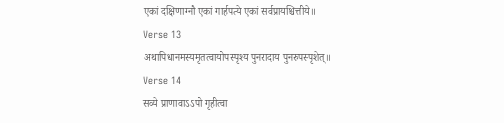एकां दक्षिणाग्नौ एकां गार्हपत्ये एकां सर्वप्रायश्चित्तीये॥
Verse 13
अथापिधानमस्यमृतत्वायोपस्पृश्य पुनरादाय पुनरुपस्पृशेत्॥
Verse 14
सव्ये प्राणावाऽऽपो गृहीत्वा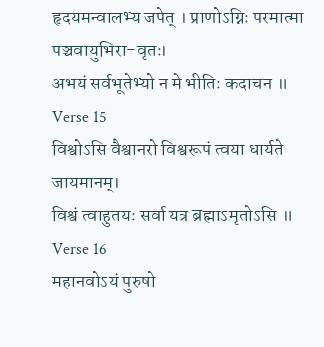हृदयमन्वालभ्य जपेत् । प्राणोऽग्निः परमात्मा पञ्चवायुभिरा-वृतः।
अभयं सर्वभूतेभ्यो न मे भीतिः कदाचन ॥
Verse 15
विश्वोऽसि वैश्वानरो विश्वरूपं त्वया धार्यते जायमानम्।
विश्वं त्वाहुतयः सर्वा यत्र ब्रह्माऽमृतोऽसि ॥
Verse 16
महानवोऽयं पुरुषो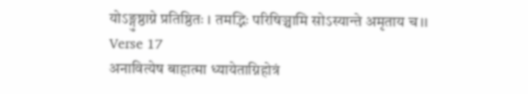योऽङ्गुष्ठाग्ने प्रतिष्ठितः । तमद्भिः परिषिञ्चामि सोऽस्यान्ते अमृताय च।।
Verse 17
अनावित्येष बाहात्मा ध्यायेताग्निहोत्रं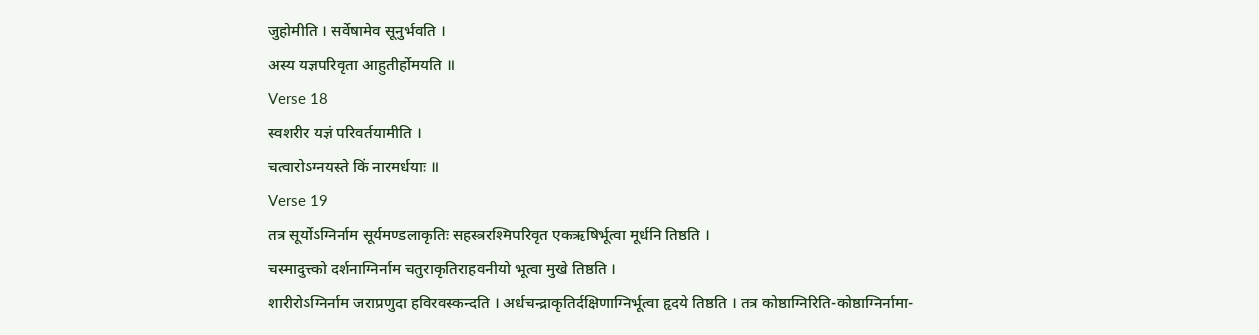जुहोमीति । सर्वेषामेव सूनुर्भवति ।
अस्य यज्ञपरिवृता आहुतीर्होमयति ॥
Verse 18
स्वशरीर यज्ञं परिवर्तयामीति ।
चत्वारोऽग्नयस्ते किं नारमर्धयाः ॥
Verse 19
तत्र सूर्योऽग्निर्नाम सूर्यमण्डलाकृतिः सहस्त्ररश्मिपरिवृत एकऋषिर्भूत्वा मूर्धनि तिष्ठति ।
चस्मादुत्त्को दर्शनाग्निर्नाम चतुराकृतिराहवनीयो भूत्वा मुखे तिष्ठति ।
शारीरोऽग्निर्नाम जराप्रणुदा हविरवस्कन्दति । अर्धचन्द्राकृतिर्दक्षिणाग्निर्भूत्वा हृदये तिष्ठति । तत्र कोष्ठाग्निरिति-कोष्ठाग्निर्नामा-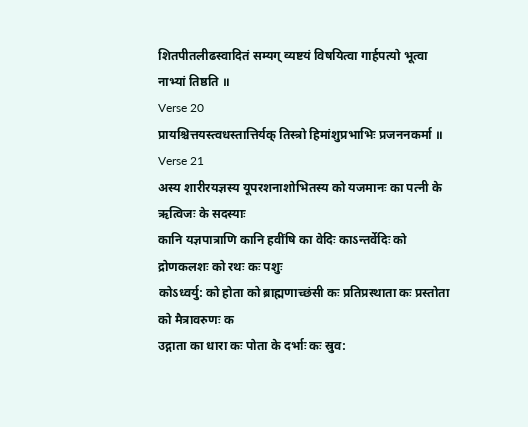शितपीतलीढस्वादितं सम्यग् व्यष्टयं विषयित्वा गार्हपत्यो भूत्वा नाभ्यां तिष्ठति ॥
Verse 20
प्रायश्चित्तयस्त्वधस्तात्तिर्यक् तिस्त्रो हिमांशुप्रभाभिः प्रजननकर्मा ॥
Verse 21
अस्य शारीरयज्ञस्य यूपरशनाशोभितस्य को यजमानः का पत्नी के ऋत्विजः के सदस्याः
कानि यज्ञपात्राणि कानि हवींषि का वेदिः काऽन्तर्वेदिः को द्रोणकलशः को रथः कः पशुः
कोऽध्वर्यु: को होता को ब्राह्मणाच्छंसी कः प्रतिप्रस्थाता कः प्रस्तोता को मैत्रावरुणः क
उद्गाता का धारा कः पोता के दर्भाः कः स्रुव: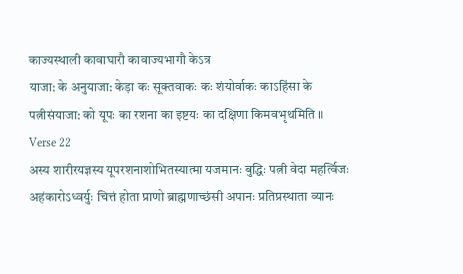काज्यस्थाली कावाघारौ कावाज्यभागौ केऽत्र
याजा: के अनुयाजा: केड़ा कः सूक्तवाकः कः शंयोर्वाकः काऽहिंसा के पत्नीसंयाजा: को यूपः का रशना का इष्टयः का दक्षिणा किमवभृथमिति ॥
Verse 22
अस्य शारीरयज्ञस्य यूपरशनाशोभितस्यात्मा यजमानः बुद्धिः पत्नी वेदा महर्त्विजः
अहंकारोऽध्वर्युः चित्तं होता प्राणो ब्राह्मणाच्छंसी अपानः प्रतिप्रस्थाता व्यानः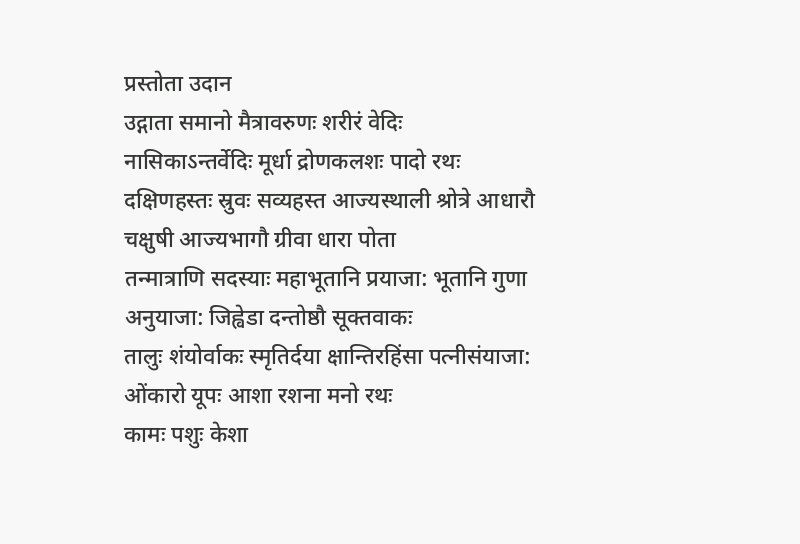प्रस्तोता उदान
उद्गाता समानो मैत्रावरुणः शरीरं वेदिः नासिकाऽन्तर्वेदिः मूर्धा द्रोणकलशः पादो रथः
दक्षिणहस्तः स्रुवः सव्यहस्त आज्यस्थाली श्रोत्रे आधारौ चक्षुषी आज्यभागौ ग्रीवा धारा पोता
तन्मात्राणि सदस्याः महाभूतानि प्रयाजा: भूतानि गुणा अनुयाजा: जिह्वेडा दन्तोष्ठौ सूक्तवाकः
तालुः शंयोर्वाकः स्मृतिर्दया क्षान्तिरहिंसा पत्नीसंयाजा: ओंकारो यूपः आशा रशना मनो रथः
कामः पशुः केशा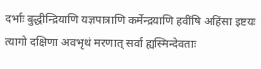दर्भाः बुद्धीन्द्रियाणि यज्ञपात्राणि कर्मेन्द्रयाणि हवींषि अहिंसा इष्टयः त्यागो दक्षिणा अवभृथं मरणात् सर्वा ह्यस्मिन्देवताः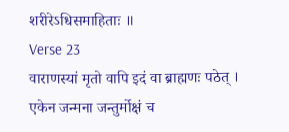शरीरेऽधिसमाहिताः ॥
Verse 23
वाराणस्यां मृतो वापि इदं वा ब्राह्मणः पठेत् ।
एकेन जन्मना जन्तुर्मोक्षं च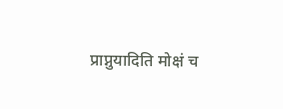प्राप्नुयादिति मोक्षं च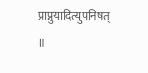प्राप्नुयादित्युपनिषत् ॥